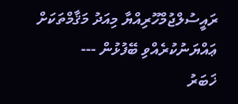ރައީސުލްޖުމްހޫރިއްޔާ މިއަދު މަޤާމްތަކަށް ޢައްޔަނުކުރެއްވި ބޭފުޅުން ---
ޚަބަރު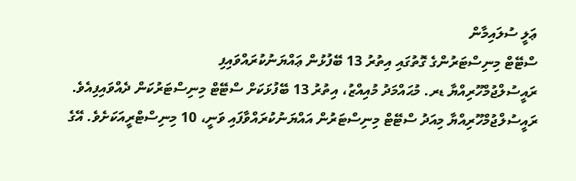ޢަލީ ސުލައިމާން
ސްޓޭޓް މިނިސްޓަރުންގެ ގޮތުގައި އިތުރު 13 ބޭފުޅުން ޢައްޔަނުކުރައްވައިފި
ރައީސުލްޖުމްހޫރިއްޔާ ޑރ. މުޙައްމަދު މުއިއްޒު، އިތުރު 13 ބޭފުޅަކަށް ސްޓޭޓް މިނިސްޓަރުކަން ދެއްވައިފިއެވެ.
ރައީސުލްޖުމްހޫރިއްޔާ މިއަދު ސްޓޭޓް މިނިސްޓަރުން އައްޔަނުކުރައްވާފައި ވަނީ، 10 މިނިސްޓްރީއަކަށެވެ. އޭގެ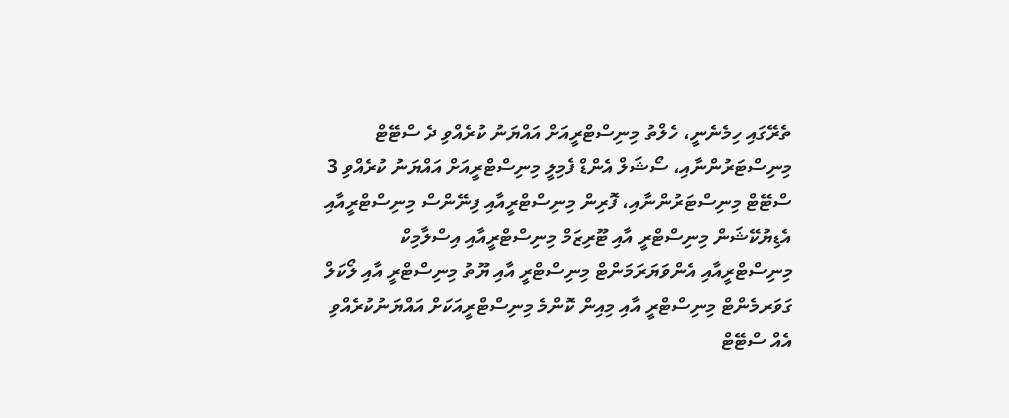ތެރޭގައި ހިމެނެނީ، ހެލްތު މިނިސްޓްރީއަށް އައްޔަނު ކުރެއްވި ދެ ސްޓޭޓް މިނިސްޓަރުންނާއި، ސޯޝަލް އެންޑް ފެމިލީ މިނިސްޓްރީއަށް އައްޔަނު ކުރެއްވި 3 ސްޓޭޓް މިނިސްޓަރުންނާއި، ފޮރިން މިނިސްޓްރީއާއި ފިނޭންސް މިނިސްޓްރީއާއި އެޑިޔުކޭޝަން މިނިސްޓްރީ އާއި ޓޫރިޒަމް މިނިސްޓްރީއާއި އިސްލާމިކް މިނިސްޓްރީއާއި އެންވަޔަރަމަންޓް މިނިސްޓްރީ އާއި ޔޫތު މިނިސްޓްރީ އާއި ލޯކަލް ގަވަރމެންޓް މިނިސްޓްރީ އާއި މިއިން ކޮންމެ މިނިސްޓްރީއަކަށް އައްޔަނުކުރެއްވި އެއް ސްޓޭޓް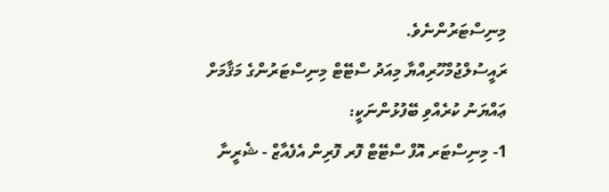މިނިސްޓަރުންނެވެ.
ރައީސުލްޖުމްހޫރިއްޔާ މިއަދު ސްޓޭޓް މިނިސްޓަރުންގެ މަޤާމަށް ޢައްޔަނު ކުރެއްވި ބޭފުޅުންނަކީ:
1- މިނިސްޓަރ އޮފް ސްޓޭޓް ފޮރ ފޮރިން އެފެއާޒް - ޝެރީނާ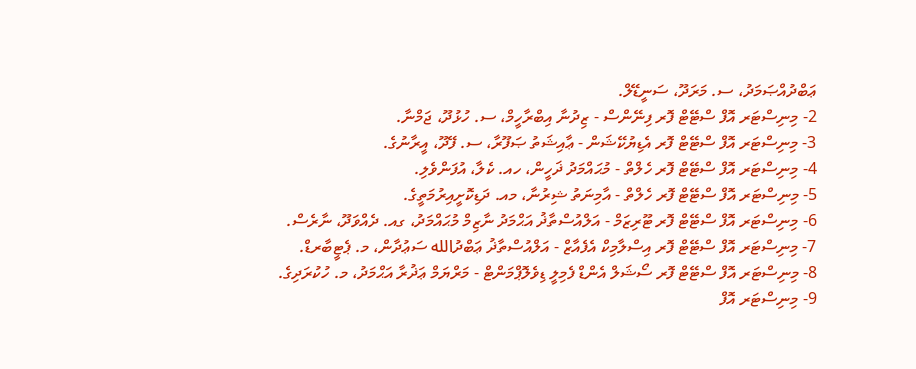ޢަބްދުއްޞަމަދު، ސ. މަރަދޫ، ސަނީޑޭލް.
2- މިނިސްޓަރ އޮފް ސްޓޭޓް ފޮރ ފިނޭންސް - ޒިދުނާ އިބްރާހީމް، ސ. ހުޅުދޫ، ޖަމްނާ.
3- މިނިސްޓަރ އޮފް ސްޓޭޓް ފޮރ އެޑިޔުކޭޝަން - ޢާއިޝަތު ޞަފޫރާ، ސ. ފޭދޫ، އީރާނުގެ.
4- މިނިސްޓަރ އޮފް ސްޓޭޓް ފޮރ ހެލްތް - މުޙައްމަދު ޛަހީން، ހއ. ކެލާ، އުފަންވެލި.
5- މިނިސްޓަރ އޮފް ސްޓޭޓް ފޮރ ހެލްތް - އާމިނަތު ޝިރުނާ، މއ. ދަޑިކޮށީއިރުމަތީގެ.
6- މިނިސްޓަރ އޮފް ސްޓޭޓް ފޮރ ޓޫރިޒަމް - އަލްއުސްތާޛު އަޙްމަދު ނާޒިމް މުޙައްމަދު، ގއ. ދެއްވަދޫ، ނާރެސް.
7- މިނިސްޓަރ އޮފް ސްޓޭޓް ފޮރ އިސްލާމިކް އެފެއާޒް - އަލްއުސްތާޛު ޢަބްދުالله ސަޢުދާން، މ. ޕެޓީބާރޑް.
8- މިނިސްޓަރ އޮފް ސްޓޭޓް ފޮރ ސޯޝަލް އެންޑް ފެމިލީ ޑިވެލޮޕްމަންޓް - މަރްޔަމް ޢަޛުރާ އަޙްމަދު، މ. ހުކުރަދިގެ.
9- މިނިސްޓަރ އޮފް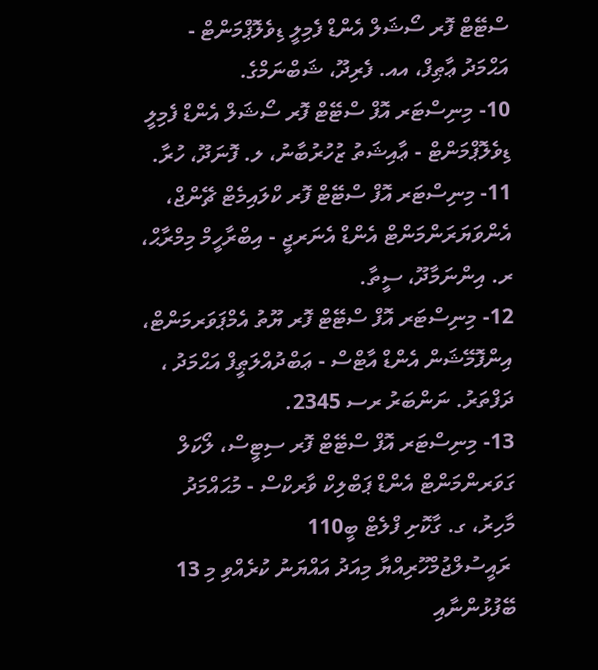ސްޓޭޓް ފޮރ ސޯޝަލް އެންޑް ފެމިލީ ޑިވެލޮޕްމަންޓް - އަޙްމަދު ޢާޠިފް، އއ. ފެރިދޫ، ޝަބްނަމްގެ.
10- މިނިސްޓަރ އޮފް ސްޓޭޓް ފޮރ ސޯޝަލް އެންޑް ފެމިލީ ޑިވެލޮޕްމަންޓް - ޢާއިޝަތު ޒުހުރުބާނު، ލ. ފޮނަދޫ، ހުރާ.
11- މިނިސްޓަރ އޮފް ސްޓޭޓް ފޮރ ކްލައިމެޓް ޗޭންޖް، އެންވަޔަރަންމަންޓް އެންޑް އެނަރޖީ - އިބްރާހީމް މިމްރާޙް، ރ. އިންނަމާދޫ، ސީތާ.
12- މިނިސްޓަރ އޮފް ސްޓޭޓް ފޮރ ޔޫތު އެމްޕަވަރމަންޓް، އިންފޮމޭޝަން އެންޑް އާޓްސް - ޢަބްދުއްލަޠީފް އަޙްމަދު ، ދަފްތަރު. ނަންބަރު ރސ 2345.
13- މިނިސްޓަރ އޮފް ސްޓޭޓް ފޮރ ސިޓީސް، ލޯކަލް ގަވަރންމަންޓް އެންޑް ޕަބްލިކް ވާރކްސް - މުޙައްމަދު މާހިރު، ގ. ގާކޮށި ފްލެޓް ބީ110
 ރައީސުލްޖުމްހޫރިއްޔާ މިއަދު އައްޔަނު ކުރެއްވި މި 13 ބޭފުޅުންނާއި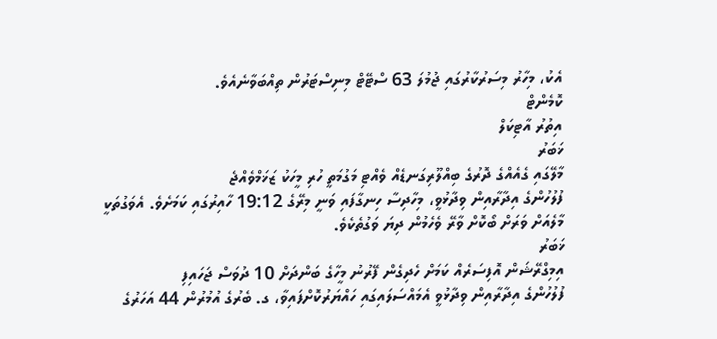އެކު، މިހާރު މިސަރުކާރުގައި ޖުމުލަ 63 ސްޓޭޓް މިނިސްޓަރުން ތިއްބަވާނެއެވެ.
ކޮމެންޓް
އިތުރު އާޓިކަލް
ޚަބަރު
މާލޭގައި ގެއެއްގެ ދޮރުގެ ބިއްލޫރިގަނޑެއް ވެއްޓި މަގުމަތީ ހުރި މީހަކު ޒަޚަމްވެއްޖެ
ފުލުހުންގެ އިދާރާއިން ވިދާޅުވީ، މިހާދިސާ ހިނގާފައި ވަނީ މިރޭގެ 19:12 ހާއިރުގައި ކަމަށެވެ. އެވަގުތަކީ މާލެއަށް ވަރަށް ބޯކޮށް ވާރޭ ވެހެމުން ދިޔަ ވަގުތެކެވެ.
ޚަބަރު
އިމިގްރޭޝަން އޮފިސަރެއް ކަމަށް ހެދިގެން ފޭރުނު މީހާގެ ބަންދަށް 10 ދުވަސް ޖަހައިފި
ފުލުހުންގެ އިދާރާއިން ވިދާޅުވީ އެމައްސަލައިގައި ހައްޔަރުކޮށްފައިވާ، ގ. ބެރުގެ އުމުރުން 44 އަހަރުގެ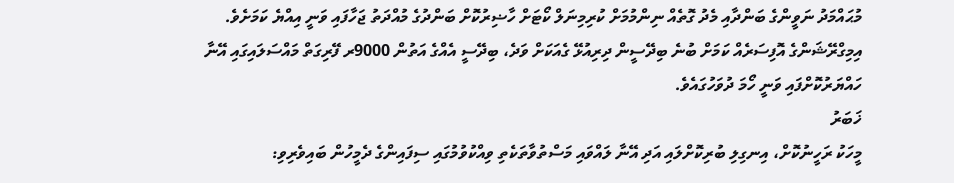މުޙައްމަދު ނަވީންގެ ބަންދާއި މެދު ގޮތެއް ނިންމުމަށް ކުރިމިނަލް ކޯޓަށް ހާޟިރުކޮށް ބަންދުގެ މުއްދަތު ޖަހާފައި ވަނީ އިއްޔެ ކަމަށެވެ. އިމިގްރޭޝަންގެ އޮފިސަރެއް ކަމަށް ބުނެ ބިދޭސީން ދިރިއުޅޭ ގެއަކަށް ވަދެ، ބިދޭސީ އެއްގެ އަތުން 9000ރ ފޭރިގަތް މައްސަލައިގައި އޭނާ ހައްޔަރުކޮށްފައި ވަނީ ހޯމަ ދުވަހުގައެވެ.
ޚަބަރު
މީހަކު ރަހީނުކޮށް، އިނގިލި ބުރިކޮށްލައި އަދި އޭނާ ލައްވައި މަސްތުވާތަކެތި ވިއްކުވުމުގައި ސިފައިންގެ ދެމީހުން ބައިވެރިވި: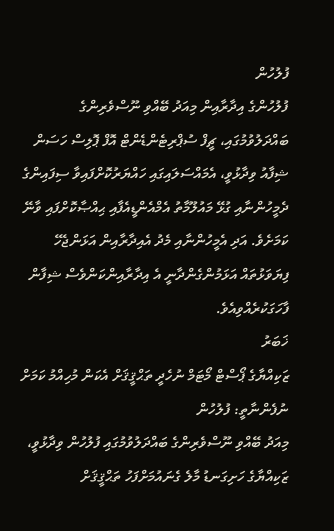ފުލުހުން
ފުލުހުންގެ އިދާރާއިން މިއަދު ބޭއްވި ނޫސްވެރިންގެ ބައްދަލުވުމުގައި، ޗީފް ސުޕްރިޓެންޑެންޓް އޮފް ޕޮލިސް ހަސަން ޝިފާއު ވިދާޅުވީ، އެމައްސަލައިގައި ހައްޔަރުކޮށްފައިވާ ސިފައިންގެ ދެމީހުންނާއި ގުޅޭ މައުލޫމާތު އެމްއެންޑީއެފާއި ޙިއްޞާކޮށްފައި ވާނޭ ކަމަށެވެ. އަދި އެމީހުންނާއި މެދު އެއިދާރާއިން އަޅަންޖެހޭ ފިޔަވަޅުތައް އަޅަމުންގެންދާނީ އެ އިދާރާއިންކަންވެސް ޝިފާން ފާހަގަކުރެއްވިއެވެ.
ޚަބަރު
ޒަކިއްޔާގެ ޕޯސްޓް މޯޓަމް ނުހެދީ ތަޙްޤީޤަށް އެކަން މުހިއްމު ކަމަށް ނުފެންނާތީ: ފުލުހުން
މިއަދު ބޭއްވި ނޫސްވެރިންގެ ބައްދަލުވުމުގައި ފުލުހުން ވިދާޅުވީ، ޒަކިއްޔާގެ ހަށިގަނޑު މާލެ ގެނައުމަށްފަހު ތަޙްޤީޤަށް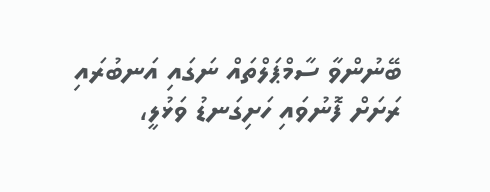ބޭނުންވާ ސާމްޕަލްތައް ނަގައި އަނބުރައި ރަށަށް ފޮނުވައި ހަށިގަނޑު ވަޅުލީ،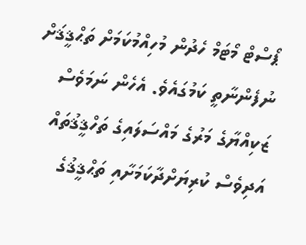ޕޯސްޓް މޯޓަމް ހެދުން މުހިއްމުކަމަށް ތަޙްޤީޤަށް ނުފެންނާތީ ކަމުގައެވެ. އެހެން ނަމަވެސް ޒަކިއްޔާގެ މަރުގެ މައްސަލައިގެ ތަހްޤީޤުތައް އަދިވެސް ކުރިޔަށްދާކަމަށާއި ތަޙްޤީޤުގެ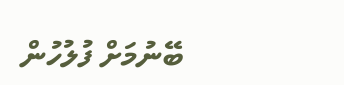ބޭނުމަށް ފުލުހުން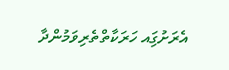އެރަށުގަިއ ހަރަކާތްތެރިވަމުންދާ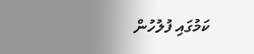ކަމުގައި ފުލުހުން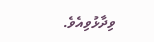ވިދާޅުވިއެވެ.